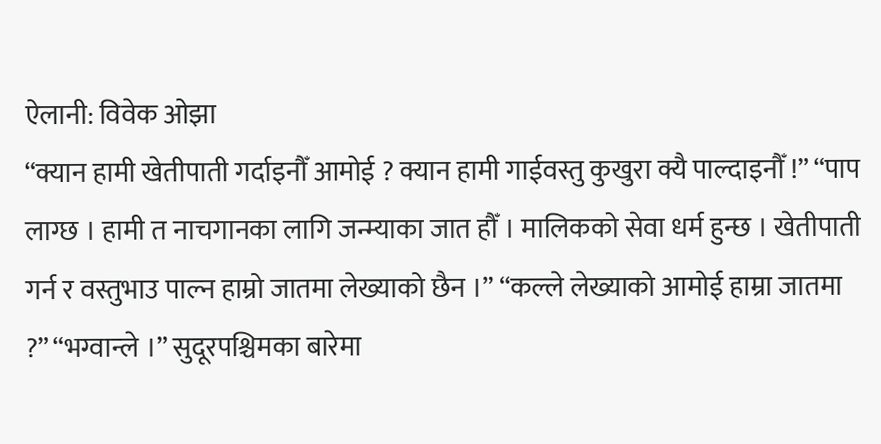ऐलानी: विवेक ओझा
“क्यान हामी खेतीपाती गर्दाइनौँ आमोई ? क्यान हामी गाईवस्तु कुखुरा क्यै पाल्दाइनौँ !” “पाप लाग्छ । हामी त नाचगानका लागि जन्म्याका जात हौँ । मालिकको सेवा धर्म हुन्छ । खेतीपाती गर्न र वस्तुभाउ पाल्न हाम्रो जातमा लेख्याको छैन ।” “कल्ले लेख्याको आमोई हाम्रा जातमा ?” “भग्वान्ले ।” सुदूरपश्चिमका बारेमा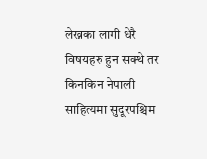लेख्नका लागी धेरै विषयहरु हुन सक्थे तर किनकिन नेपाली साहित्यमा सुदूरपश्चिम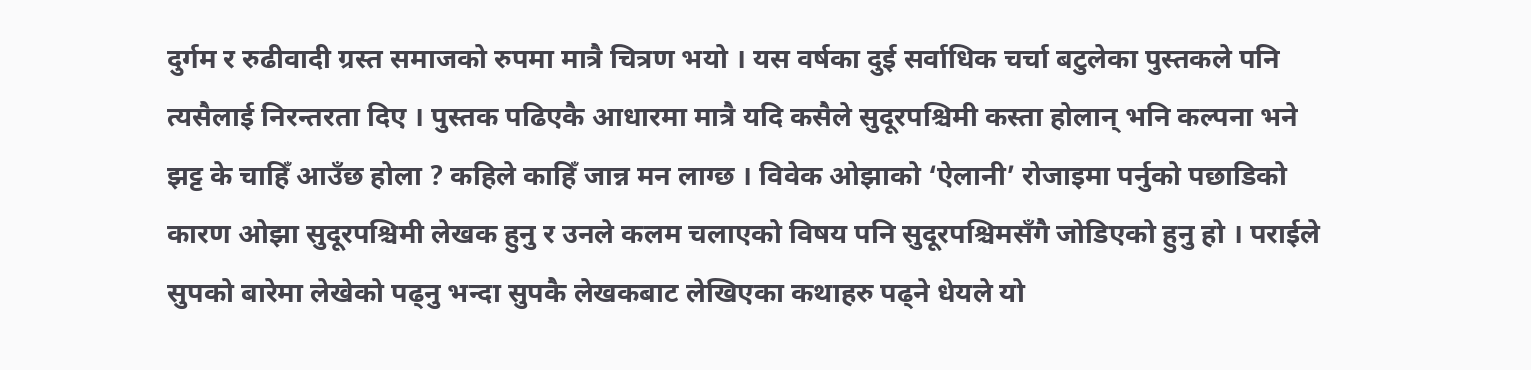दुर्गम र रुढीवादी ग्रस्त समाजको रुपमा मात्रै चित्रण भयो । यस वर्षका दुई सर्वाधिक चर्चा बटुलेका पुस्तकले पनि त्यसैलाई निरन्तरता दिए । पुस्तक पढिएकै आधारमा मात्रै यदि कसैले सुदूरपश्चिमी कस्ता होलान् भनि कल्पना भने झट्ट के चाहिँ आउँछ होला ? कहिले काहिँ जान्न मन लाग्छ । विवेक ओझाको ‘ऐलानी’ रोजाइमा पर्नुको पछाडिको कारण ओझा सुदूरपश्चिमी लेखक हुनु र उनले कलम चलाएको विषय पनि सुदूरपश्चिमसँगै जोडिएको हुनु हो । पराईले सुपको बारेमा लेखेको पढ्नु भन्दा सुपकै लेखकबाट लेखिएका कथाहरु पढ्ने धेयले यो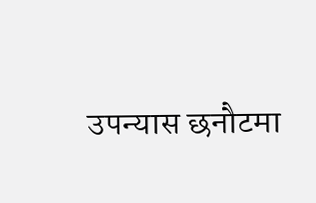उपन्यास छनौटमा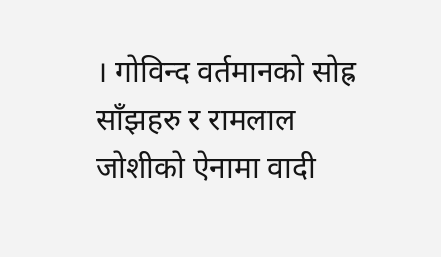। गोविन्द वर्तमानको सोह्र साँझहरु र रामलाल जोशीको ऐनामा वादी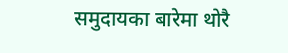समुदायका बारेमा थोरै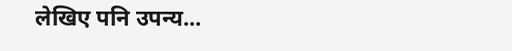लेखिए पनि उपन्य...